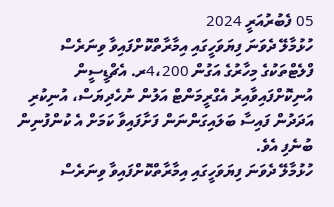05 ފެބުރުއަރީ 2024
ހުޅުމާލޭ ދެވަނަ ފިޔަވަހީގައި އިމާރާތްކޮށްފައިވާ ވިނަރެސް ފްލެޓްތަކުގެ މިހާރުގެ އަގުން 4،200ރ. އެޗްޑީސީން އުނިކޮށްފައިވާއިރު އެގްރީމަންޓް އަލުން ނުހެދިޔަސް، އުނިކުރި އަދަދުން ފައިސާ ބަލައިގަންނަން ފަށާފައިވާ ކަމަށް އެ ކުންފުނިން ބުނެފި އެވެ.
ހުޅުމާލޭ ދެވަނަ ފިޔަވަހީގައި އިމާރާތްކޮށްފައިވާ ވިނަރެސް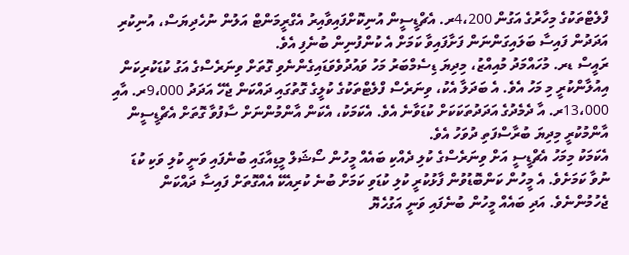ފްލެޓްތަކުގެ މިހާރުގެ އަގުން 4،200ރ. އެޗްޑީސީން އުނިކޮށްފައިވާއިރު އެގްރީމަންޓް އަލުން ނުހެދިޔަސް، އުނިކުރި އަދަދުން ފައިސާ ބަލައިގަންނަން ފަށާފައިވާ ކަމަށް އެ ކުންފުނިން ބުނެފި އެވެ.
ރައީސް ޑރ. މުހައްމަދު މުއިއްޒު، މިދިޔަ ޑިސެމްބަރު މަހު ވައުދުވެވަޑައިގެންނެވި ގޮތަށް ވިނަރެސްގެ އަގު ކުޑަކުރިކަން އިއުލާންކުރީ މި މަހު އެވެ. އެ ބަދަލާ އެކު، ވިނަރެސް ފްލެޓްތަކުގެ ކުލީގެ ގޮތުގައި ދައްކަން ޖެހޭ އަދަދު 9،000ރ. އާއި 13،000ރ. އާ ދެމެދުގެ އަދަދުތަކަކަށް ކުޑަވާނެ އެވެ. އެކަމަކު، އެކަން އާންމުންނަށް ސާފުވާ ގޮތަށް އެޗްޑީސީން އާންމުކުރީ މިދިޔަ ބުރާސްފަތި ދުވަހު އެވެ.
އެކަމަކު މިމަހު އެޗްޑީސީ އަށް ވިނަރެސްގެ ކުލި ދެއްކި ބައެއް މީހުން ސޯޝަލް މީޑިއާގައި ބުނެފައި ވަނީ ކުލި ވަކި ކުޑަ ނުވާ ކަމަށެވެ. އެ މީހުން ކަންބޮޑުވުން ފާޅުކުރީ ކުލި ކުޑަވި ކަމަށް ބުނެ ކުރިއެކޭ އެއްގޮތަށް ފައިސާ ދައްކަން ޖެހުމުންނެވެ. އަދި ބައެއް މީހުން ބުނެފައި ވަނީ އަގުހެޔޮ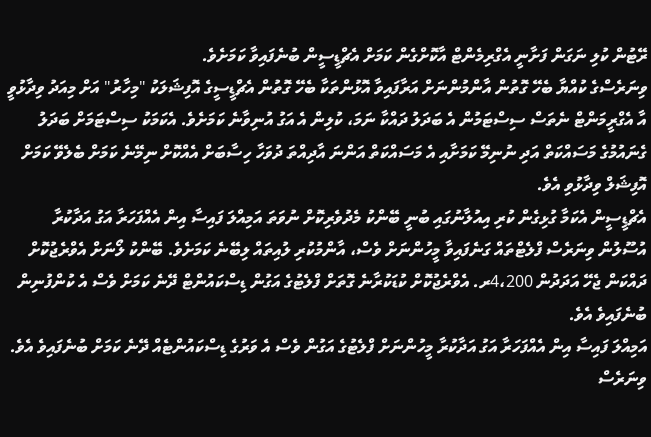ރޭޓުން ކުލި ނަގަން ފަށާނީ އެގްރިމެންޓް އާކޮށްގެން ކަމަށް އެޗްޑީސީން ބުނެފައިވާ ކަމަށެވެ.
ވިނަރެސްގެ ކުއްޔާ ބެހޭ ގޮތުން އާންމުންނަށް އަރާފައިވާ އޮޅުންތަކާ ބެހޭ ގޮތުން އެޗްޑީސީގެ އޮފިޝަލަކު "މިހާރު" އަށް މިއަދު ވިދާޅުވީ އާ އެގްރީމަންޓް ނެތަސް ސިސްޓަމުން އެ ބަދަލު ދައްކާ ނަމަ، ކުލިން އެ އަގު އުނިވާނެ ކަމަށެވެ. އެކަމަކު ސިސްޓަމަށް ބަދަލު ގެނައުމުގެ މަސައްކަތް އަދި ނުނިމޭ ކަމަށާއި އެ މަސައްކަތް އަންނަ އާދިއްތަ ދުވަހާ ހިސާބަށް އެއްކޮށް ނިމޭނެ ކަމަށް ބެލެވޭ ކަމަށް އޮފިޝަލް ވިދާޅުވި އެވެ.
އެޗްޑީސީން އެކަމާ ގުޅިގެން ކުރި އިއުލާނުގައި ބުނީ ބޭންކު މެދުވެރިކޮށް ނުވަތަ އަމިއްލަ ފައިސާ އިން އެއްފަހަރާ އަގު އަދާކުރާ އުސޫލުން ވިނަރެސް ފްލެޓްތައް ގަނެފައިވާ މީހުންނަށް ވެސް، އާންމުކުރި ލުއިތައް ލިބޭނެ ކަމަށެވެ. ބޭންކު ލޯނަށް އެވްރެޖުކޮށް ދައްކަން ޖެހޭ އަދަދުން 4،200ރ. އެވްރެޖުކޮށް ކުޑަކުރާނެ ގޮތަށް ފްލެޓުގެ އަގުން ޑިސްކައުންޓް ދޭނެ ކަމަށް ވެސް އެ ކުންފުނިން ބުނެފައިވެ އެވެ.
އަމިއްލަ ފައިސާ އިން އެއްފަހަރާ އަގު އަދާކުރާ މީހުންނަށް ފްލެޓުގެ އަގުން ވެސް އެ ވަރުގެ ޑިސްކައުންޓެއް ދޭނެ ކަމަށް ބުނެފައިވެ އެވެ.
ވިނަރެސް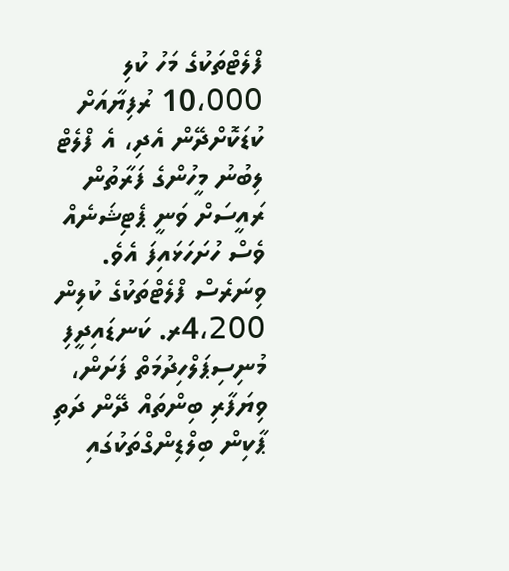ފްލެޓްތަކުގެ މަހު ކުލި 10،000 ރުފިޔާއަށް ކުޑަކޮށްދޭން އެދި، އެ ފްލެޓް ލިބުނު މީހުންގެ ފަރާތުން ރައީސަށް ވަނީ ޕެޓިޝަނެއް ވެސް ހުށަހަޅައިފަ އެވެ.
ވިނަރެސް ފްލެޓްތަކުގެ ކުލިން 4،200ރ. ކަނޑައިދީފި
މުނިސިޕަލްހިދުމަތް ފަށަން، ވިޔަފާރި ބިންތައް ދޭން ދަތި
ޕާކިން ބިލްޑިންގްތަކުގައި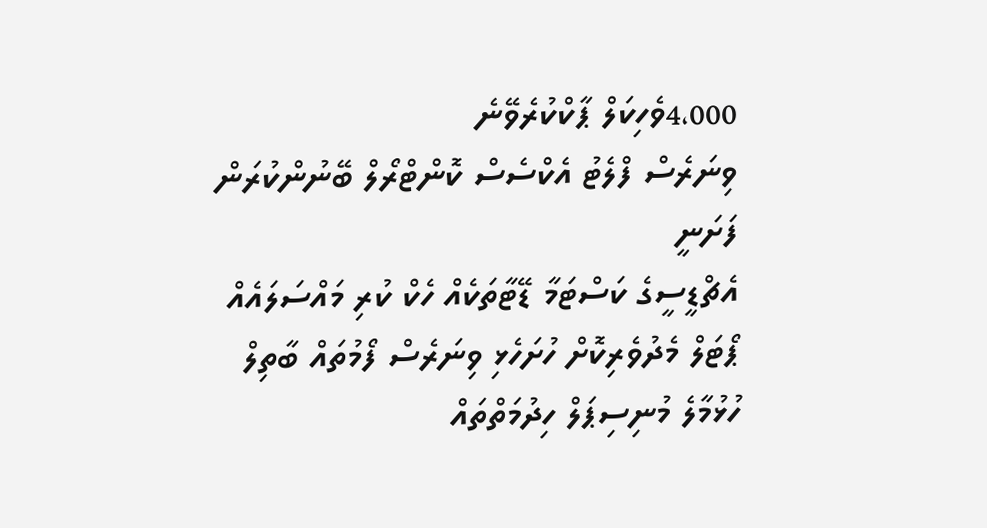4،000ވެހިކަލް ޕާކްކުރެވޭނެ
ވިނަރެސް ފްލެޓު އެކްސެސް ކޮންޓްރޯލް ބޭނުންކުރަން ފަށަނީ
އެޗްޑީސީގެ ކަސްޓަމާ ޑޭޓާތަކެއް ހެކް ކުރި މައްސަލައެއް
ޕޯޓަލް މެދުވެރިކޮށް ހުށަހެޅި ވިނަރެސް ފޯމުތައް ބާތިލް
ހުޅުމާލެ މުނިސިޕަލް ހިދުމަތްތައް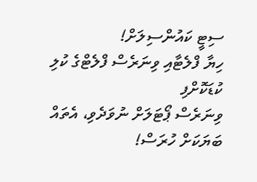ސިޓީ ކައުންސިލަށް!
ހިޔާ ފްލެޓާއި ވިނަރެސް ފްލެޓްގެ ކުލި ކުޑަކޮށްފި
ވިނަރެސް ޕޯޓަލަށް ނުވަދެވި، އެތައް ބަޔަކަށް ހުރަސް!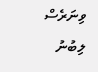ވިނަރެސް ލިބުނު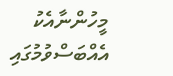މީހުންނާއެކު އެއްބަސްވުމުގައި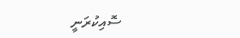ސޮއިކުރަނީ